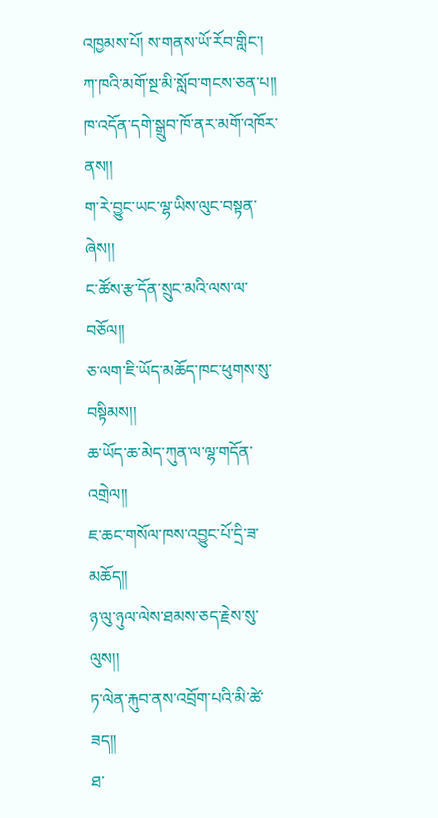འཁྱམས་པོ། ས་གནས་ཡོ་རོབ་གླིང་།
ཀ་ཁའི་མགོ་སྔ་མི་སློབ་གངས་ཅན་པ།།
ཁ་འདོན་དགེ་སྒྲུབ་ཁོ་ནར་མགོ་འཁོར་ནས།།
ག་རེ་བྱུང་ཡང་ལྷ་ཡིས་ལུང་བསྟན་ཞེས།།
ང་ཚོས་རྩ་དོན་སྲུང་མའི་ལས་ལ་བཅོལ།།
ཅ་ལག་ཇི་ཡོད་མཆོད་ཁང་ཕུགས་སུ་བསྟིམས།།
ཆ་ཡོད་ཆ་མེད་ཀུན་ལ་ལྷ་གདོན་འགྲེལ།།
ཇ་ཆང་གསོལ་ཁས་འབྱུང་པོ་དྲི་ཟ་མཆོད།།
ཉ་ལུ་ཉུལ་ལེས་ཐམས་ཅད་རྗེས་སུ་ལུས།།
ཏ་ལེན་རྐུབ་ནས་འབྲོག་པའི་མི་ཚེ་ཟད།།
ཐ་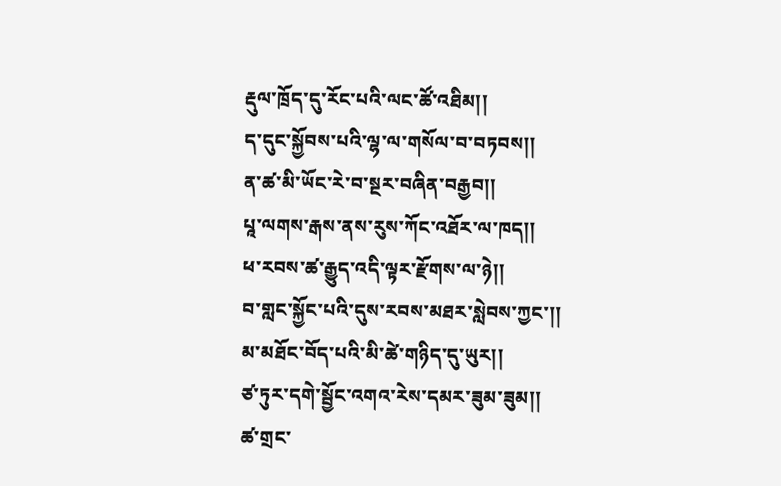རྡུལ་ཁྲོད་དུ་རོང་པའི་ལང་ཚོ་འཐིམ།།
ད་དུང་སྐྱོབས་པའི་ལྷ་ལ་གསོལ་བ་བཏབས།།
ན་ཚ་མི་ཡོང་རེ་བ་སྔར་བཞིན་བརྒྱབ།།
པཱ་ལགས་རྒས་ནས་རུས་ཀོང་འཐོར་ལ་ཁད།།
ཕ་རབས་ཚ་རྒྱུད་འདི་ལྟར་རྫོགས་ལ་ཉེ།།
བ་གླང་སྐྱོང་པའི་དུས་རབས་མཐར་སླེབས་ཀྱང་།།
མ་མཐོང་བོད་པའི་མི་ཚེ་གཉིད་དུ་ཡུར།།
ཙ་ཏུར་དགེ་སྦྱོང་འགའ་རེས་དམར་ཟུམ་ཟུམ།།
ཚ་གྲང་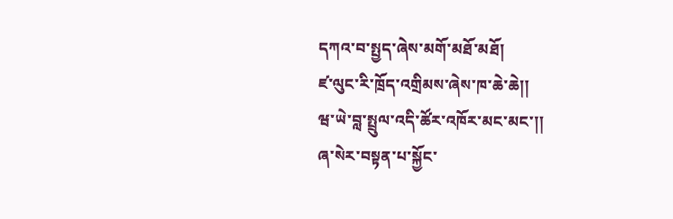དཀའ་བ་སྤྱད་ཞེས་མགོ་མཐོ་མཐོ།
ཛ་ལུང་རི་ཁྲོད་འགྲིམས་ཞེས་ཁ་ཆེ་ཆེ།།
ཝ་ཡེ་བླ་སྤྲུལ་འདི་ཚོར་འཁོར་མང་མང་།།
ཞ་སེར་བསྟན་པ་སྐྱོང་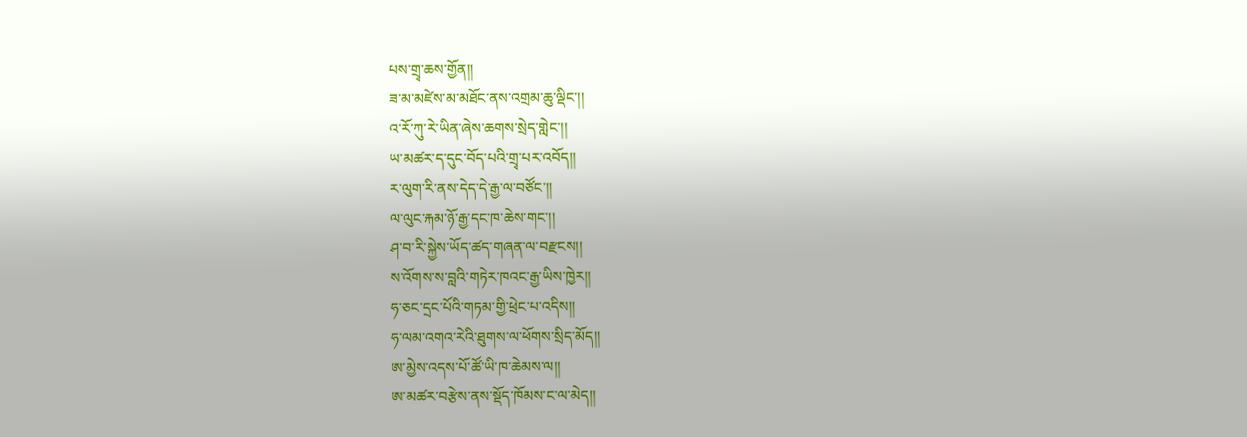པས་གྲྭ་ཆས་གྱོན།།
ཟ་མ་མཛེས་མ་མཐོང་ནས་འགྲམ་ཆུ་ལྡིང་།།
འ་རོ་ཀུ་རེ་ཡིན་ཞེས་ཆགས་སྲེད་གླེང་།།
ཡ་མཚར་ད་དུང་བོད་པའི་གྲྭ་པར་འབོད།།
ར་ལུག་རི་ནས་དེད་དེ་རྒྱ་ལ་བཙོང་།།
ལ་ལུང་རྐམ་ཉོ་རྒྱ་དང་ཁ་ཆེས་གང་།།
ཤ་བ་རི་སྐྱེས་ཡོད་ཚད་གཞན་ལ་བརྫངས།།
ས་འོགས་ས་བླའི་གཏེར་ཁའང་རྒྱ་ཡིས་ཁྱེར།།
ཧ་ཅང་དྲང་པོའི་གཏམ་གྱི་ཕྲེང་པ་འདིས།།
ཧ་ལམ་འགའ་རེའི་ཐུགས་ལ་ཕོགས་སྲིད་མོད།།
ཨ་མྱེས་འདས་པོ་ཚོ་ཡི་ཁ་ཆེམས་ལ།།
ཨ་མཚར་བརྩེས་ནས་སྡོད་ཁོམས་ང་ལ་མེད།།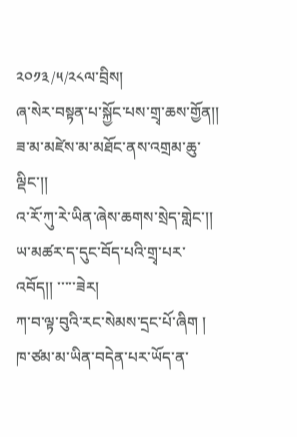༢༠༡༣/༥/༢༨ལ་བྲིས།
ཞ་སེར་བསྟན་པ་སྐྱོང་པས་གྲྭ་ཆས་གྱོན།།
ཟ་མ་མཛེས་མ་མཐོང་ནས་འགྲམ་ཆུ་ལྡིང་།།
འ་རོ་ཀུ་རེ་ཡིན་ཞེས་ཆགས་སྲེད་གླེང་།།
ཡ་མཚར་ད་དུང་བོད་པའི་གྲྭ་པར་འབོད།། ་་་་་ཟེར།
ཀ་བ་ལྟ་བུའི་རང་སེམས་དྲང་པོ་ཞིག །
ཁ་ཙམ་མ་ཡིན་བདེན་པར་ཡོད་ན་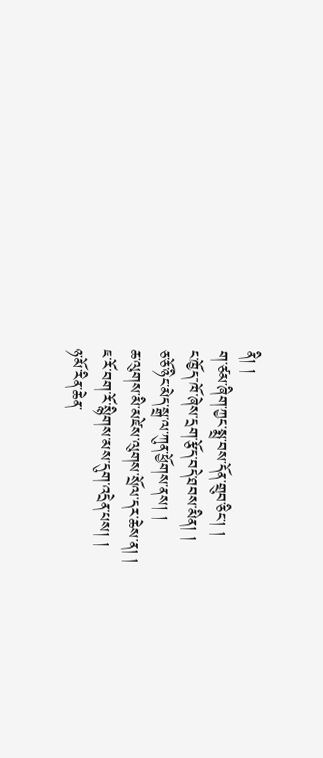ནི། །
ག་ཙམ་ཞིག་ཀྱང་སྨྲ་བས་དོན་གྲུབ་ཅིང་། །
ང་ཁྱོད་་ཁོ་ཞེས་དྲག་རྩོད་བདེ་ཐབས་མིན། །
ཅ་ཅོ་ཉིང་མེད་སྒྲ་ལ་ཀུན་ཕྱོགས་ནས། །
ཆ་ལུགས་མི་མཛེས་ལུགས་སྲོལ་དར་ཆེས་ན། །
ཇ་རོ་བག་རོ་སྙིགས་མས་དུག་འདྲེན་པས། །
ཉ་མོ་རིན་ཆེན་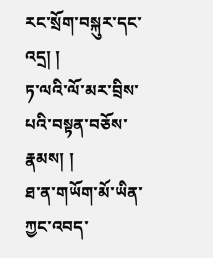རང་སྲོག་བསྐུར་དང་འདྲ། །
ཏ་ལའི་ལོ་མར་བྲིས་པའི་བསྟན་བཅོས་རྣམས། །
ཐ་ན་གཡོག་མོ་ཡིན་ཀྱང་འབད་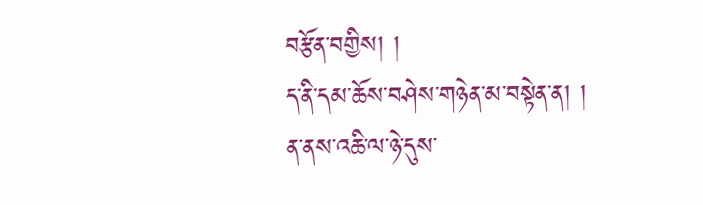བརྩོན་བགྱིས། །
ད་ནི་དམ་ཆོས་བཤེས་གཉེན་མ་བསྟེན་ན། །
ན་ནས་འཆི་ལ་ཉེ་དུས་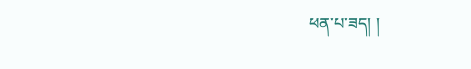ཕན་པ་ཟད། །